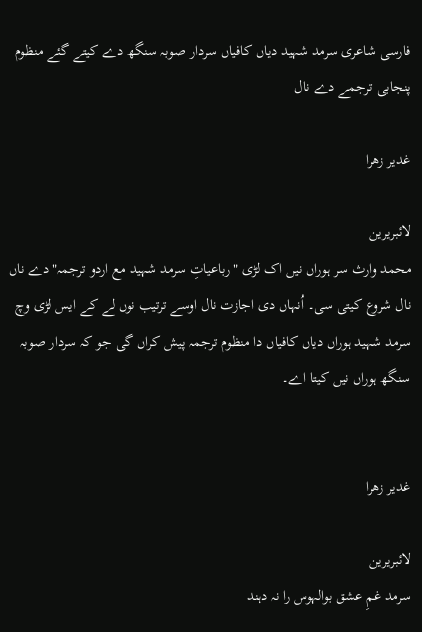فارسی شاعری سرمد شہید دیاں کافیاں سردار صوبہ سنگھ دے کیتے گئے منظوم پنجابی ترجمے دے نال

غدیر زھرا

لائبریرین
محمد وارث سر ہوراں نیں اک لڑی "رباعیاتِ سرمد شہید مع اردو ترجمہ"دے ناں نال شروع کیتی سی۔ اُنہاں دی اجازت نال اوسے ترتیب نوں لے کے ایس لڑی وچ سرمد شہید ہوراں دیاں کافیاں دا منظوم ترجمہ پیش کراں گی جو کہ سردار صوبہ سنگھ ہوراں نیں کیتا اے۔


غدیر زھرا

لائبریرین
سرمد غمِ عشق بوالہوس را نہ دہند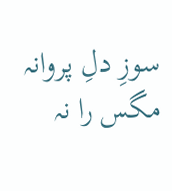سوزِ دلِ پروانہ مگس را نہ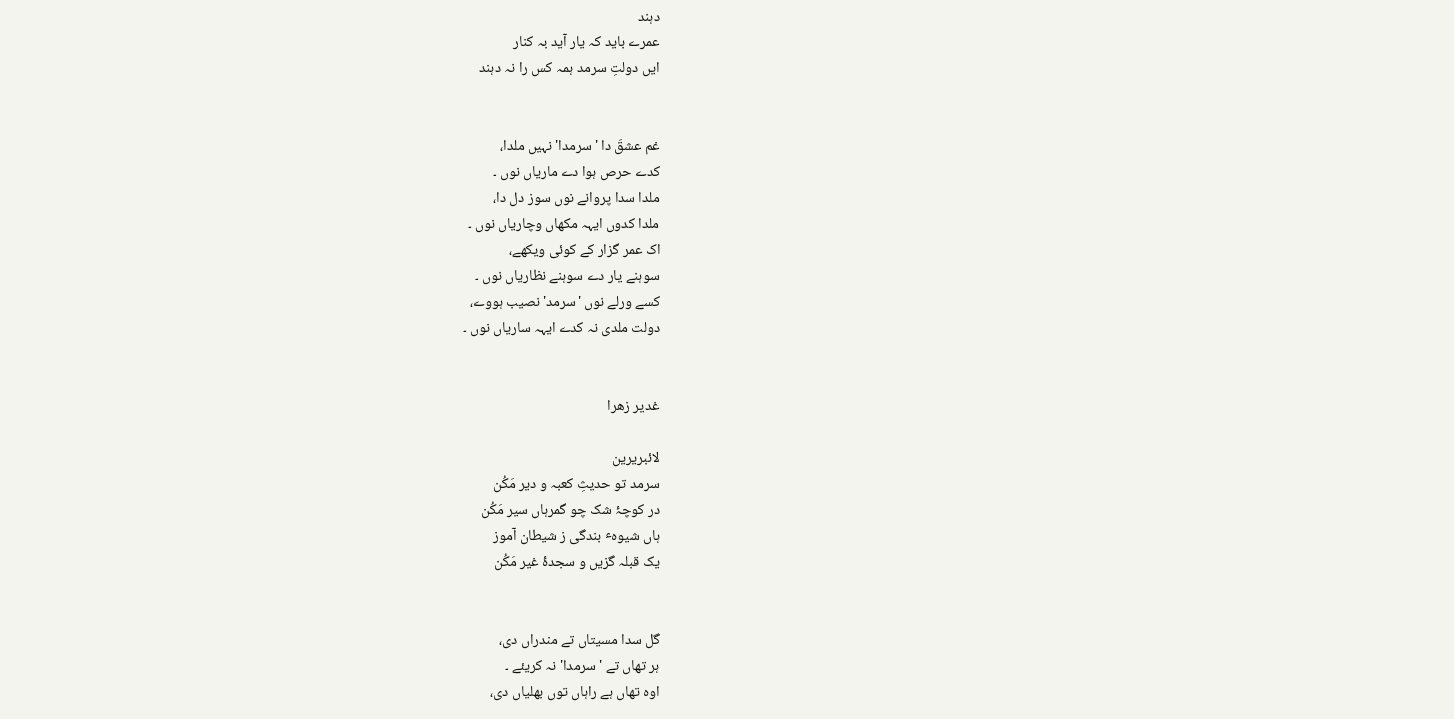دہند
عمرے باید کہ یار آید بہ کنار
ایں دولتِ سرمد ہمہ کس را نہ دہند


غم عشقَ دا 'سرمدا' نہیں ملدا،
کدے حرص ہوا دے ماریاں نوں ۔
ملدا سدا پروانے نوں سوز دل دا،
ملدا کدوں ایہہ مکھاں وچاریاں نوں ۔
اک عمر گزار کے کوئی ویکھے،
سوہنے یار دے سوہنے نظاریاں نوں ۔
کسے ورلے نوں 'سرمد' نصیب ہووے،
دولت ملدی نہ کدے ایہہ ساریاں نوں ۔


غدیر زھرا

لائبریرین
سرمد تو حدیثِ کعبہ و دیر مَکُن
در کوچۂ شک چو گمرہاں سیر مَکُن
ہاں شیوہٴ بندگی ز شیطان آموز
یک قبلہ گزیں و سجدۂ غیر مَکُن


گل سدا مسیتاں تے مندراں دی،
ہر تھاں تے 'سرمدا' نہ کریئے ۔
اوہ تھاں ہے راہاں توں بھلیاں دی،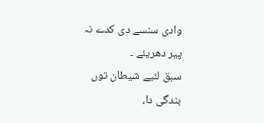وادی سنسے دی کدے نہ پیر دھریئے ۔
سبق لئیے شیطان توں بندگی دا،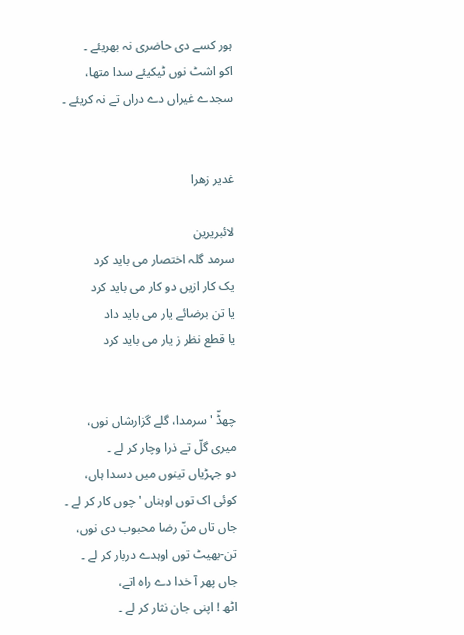ہور کسے دی حاضری نہ بھریئے ۔
اکو اشٹ نوں ٹیکیئے سدا متھا،
سجدے غیراں دے دراں تے نہ کریئے ۔


غدیر زھرا

لائبریرین
سرمد گلہ اختصار می باید کرد
یک کار ازیں دو کار می باید کرد
یا تن برضائے یار می باید داد
یا قطع نظر ز یار می باید کرد


چھڈّ 'سرمدا، گلے گزارشاں نوں،
میری گلّ تے ذرا وچار کر لے ۔
دو جہڑیاں تینوں میں دسدا ہاں،
کوئی اک توں اوہناں 'چوں کار کر لے ۔
جاں تاں منّ رضا محبوب دی نوں،
تن-بھیٹ توں اوہدے دربار کر لے ۔
جاں پھر آ خدا دے راہ اتے،
اٹھ ! اپنی جان نثار کر لے ۔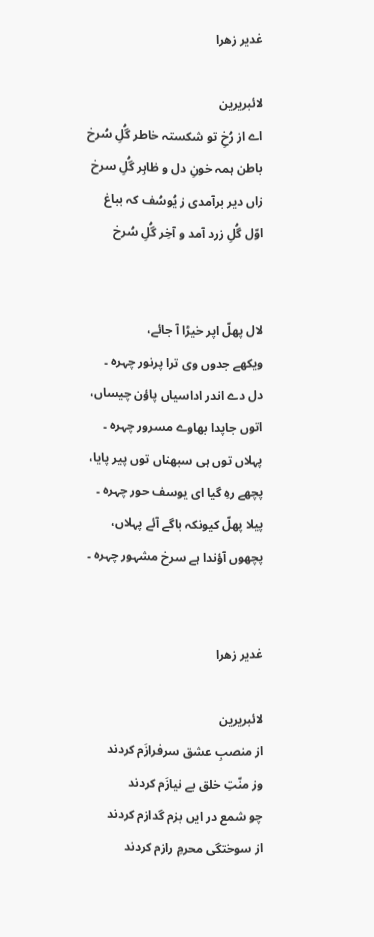غدیر زھرا

لائبریرین
اے از رُخِ تو شکستہ خاطر گُلِ سُرخ
باطن ہمہ خونِ دل و ظاہِر گُلِ سرخ
زاں دیر برآمدی ز یُوسُف کہ بباغ
اوّل گُلِ زرد آمد و آخِر گُلِ سُرخ


لال پھلّ اپر خیڑا آ جائے،
ویکھے جدوں وی ترا پرنور چہرہ ۔
دل دے اندر اداسیاں پاؤن چیساں،
اتوں جاپدا بھاوے مسرور چہرہ ۔
پہلاں توں ہی سبھناں توں پیر پایا،
پچھے رہِ گیا ای یوسف حور چہرہ ۔
پیلا پھلّ کیونکہ باگے آئے پہلاں،
پچھوں آؤندا ہے سرخ مشہور چہرہ ۔


غدیر زھرا

لائبریرین
از منصبِ عشق سرفرازَم کردند
وز منّتِ خلق بے نیازَم کردند
چو شمع در ایں بزم گدازم کردند
از سوختگی محرمِ رازم کردند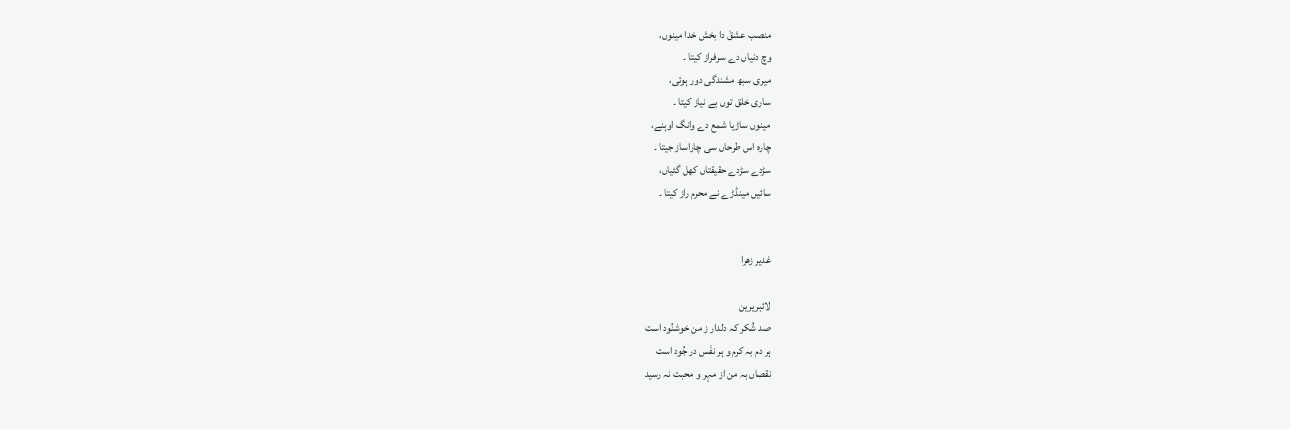منصب عشقَ دا بخش خدا مینوں،
وچ دنیاں دے سرفراز کیتا ۔
میری سبھ مشندگی دور ہوئی،
ساری خلق توں بے نیاز کیتا ۔
مینوں ساڑیا شمع دے وانگ اوہنے،
چارہ اس طرحاں سی چاراساز جیتا ۔
سڑدے سڑدے حقیقتاں کھل گئیاں،
سائیں مینڈڑے نے محرم راز کیتا ۔


غدیر زھرا

لائبریرین
صد شُکر کہ دلدار ز من خوشنُود است
ہر دم بہ کرم و ہر نفَس در جُود است
نقصاں بہ من از مہر و محبت نہ رسید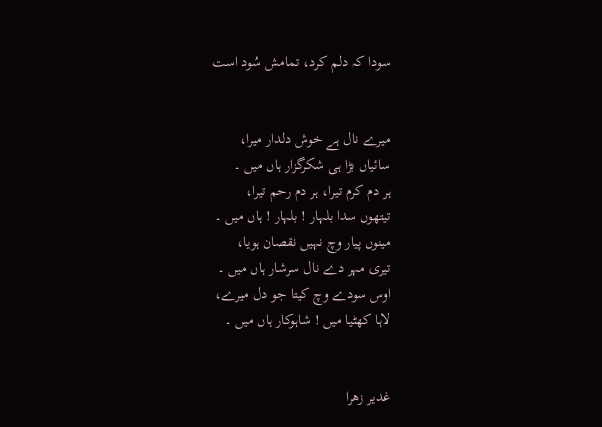سودا کہ دلم کرد، تمامش سُود است


میرے نال ہے خوش دلدار میرا،
سائیاں بڑا ہی شکرگزار ہاں میں ۔
ہر دم کرم تیرا، ہر دم رحم تیرا،
تیتھوں سدا بلہار ! بلہار ! ہاں میں ۔
مینوں پیار وچ نہیں نقصان ہویا،
تیری مہر دے نال سرشار ہاں میں ۔
اوس سودے وچ کیتا جو دل میرے،
لاہا کھٹیا میں ! شاہوکار ہاں میں ۔


غدیر زھرا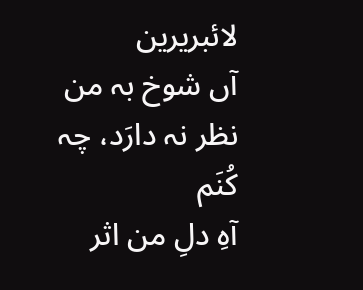لائبریرین
آں شوخ بہ من نظر نہ دارَد، چہ کُنَم
آہِ دلِ من اثر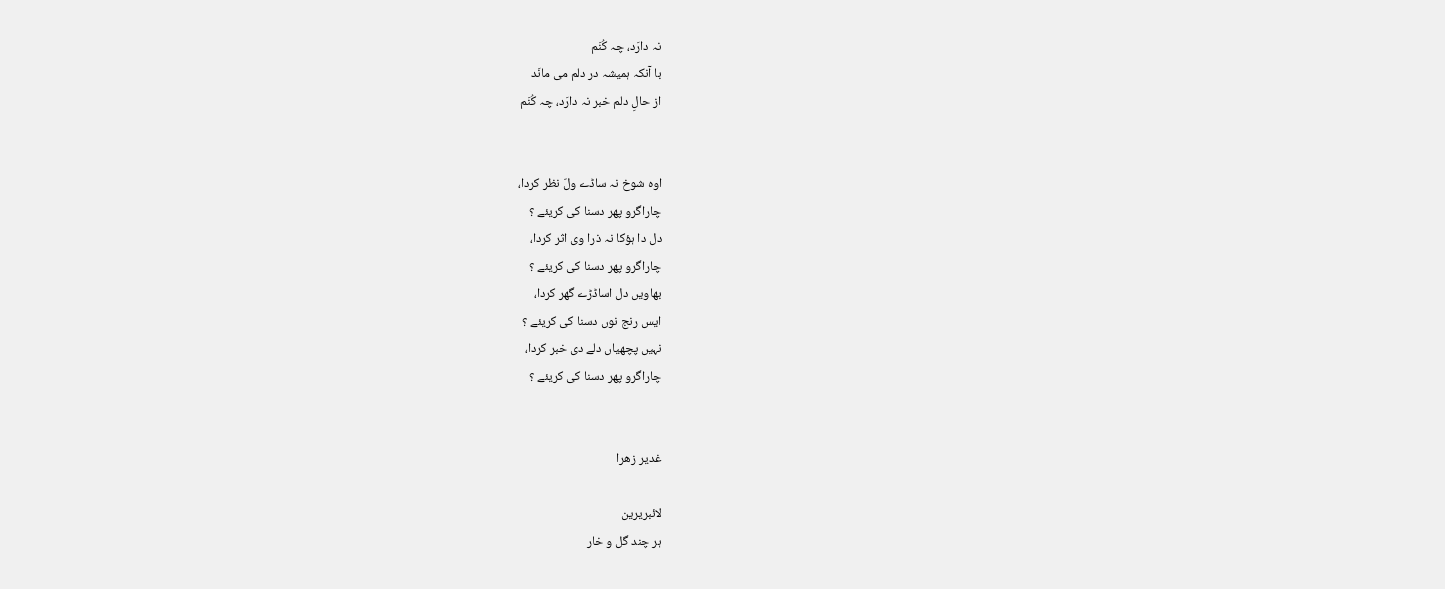نہ دارَد، چہ کُنَم
با آنکہ ہمیشہ در دلم می مانَد
از حالِ دلم خبر نہ دارَد، چہ کُنَم


اوہ شوخ نہ ساڈے ولّ نظر کردا،
چاراگرو پھر دسنا کی کریئے ؟
دل دا ہؤکا نہ ذرا وی اثر کردا،
چاراگرو پھر دسنا کی کریئے ؟
بھاویں دل اساڈڑے گھر کردا،
ایس رنج نوں دسنا کی کریئے ؟
نہیں پچھیاں دلے دی خبر کردا،
چاراگرو پھر دسنا کی کریئے ؟


غدیر زھرا

لائبریرین
ہر چند گل و خار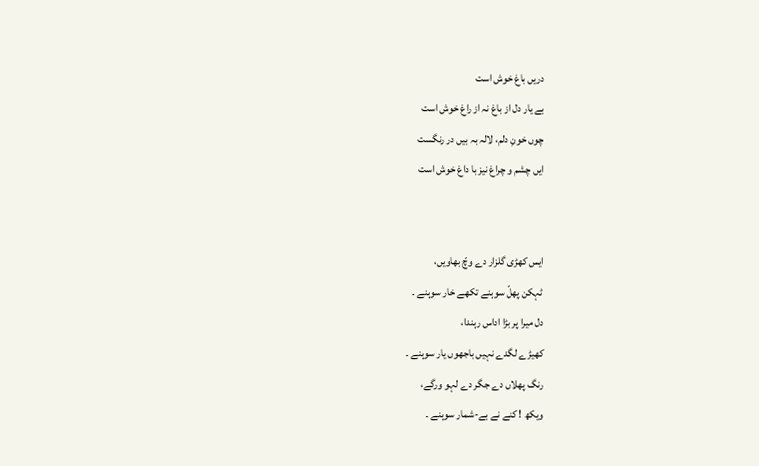دریں باغ خوش است
بے یار دل از باغ نہ از راغ خوش است
چوں خونِ دلم، لالہ بہ بیں در رنگست
ایں چشم و چراغ نیز با داغ خوش است


ایس کھڑی گلزار دے وچّ بھاویں،
ٹہکن پھلّ سوہنے تکھے خار سوہنے ۔
دل میرا پر بڑا اداس رہندا،
کھیڑے لگدے نہیں باجھوں یار سوہنے ۔
رنگ پھلاں دے جگر دے لہو ورگے،
ویکھ ! کنے نے بے-شمار سوہنے ۔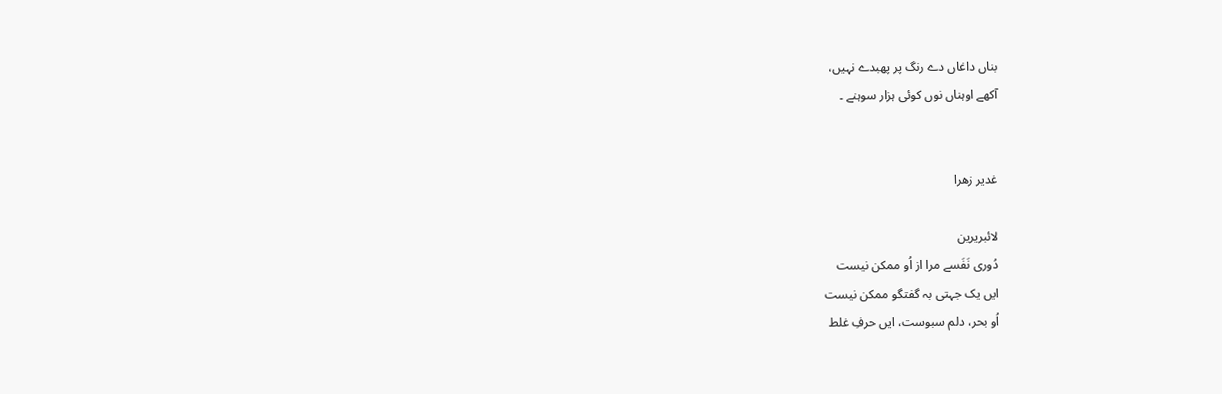بناں داغاں دے رنگ پر پھبدے نہیں،
آکھے اوہناں نوں کوئی ہزار سوہنے ۔


غدیر زھرا

لائبریرین
دُوری نَفَسے مرا از اُو ممکن نیست
ایں یک جہتی بہ گفتگو ممکن نیست
اُو بحر، دلم سبوست، ایں حرفِ غلط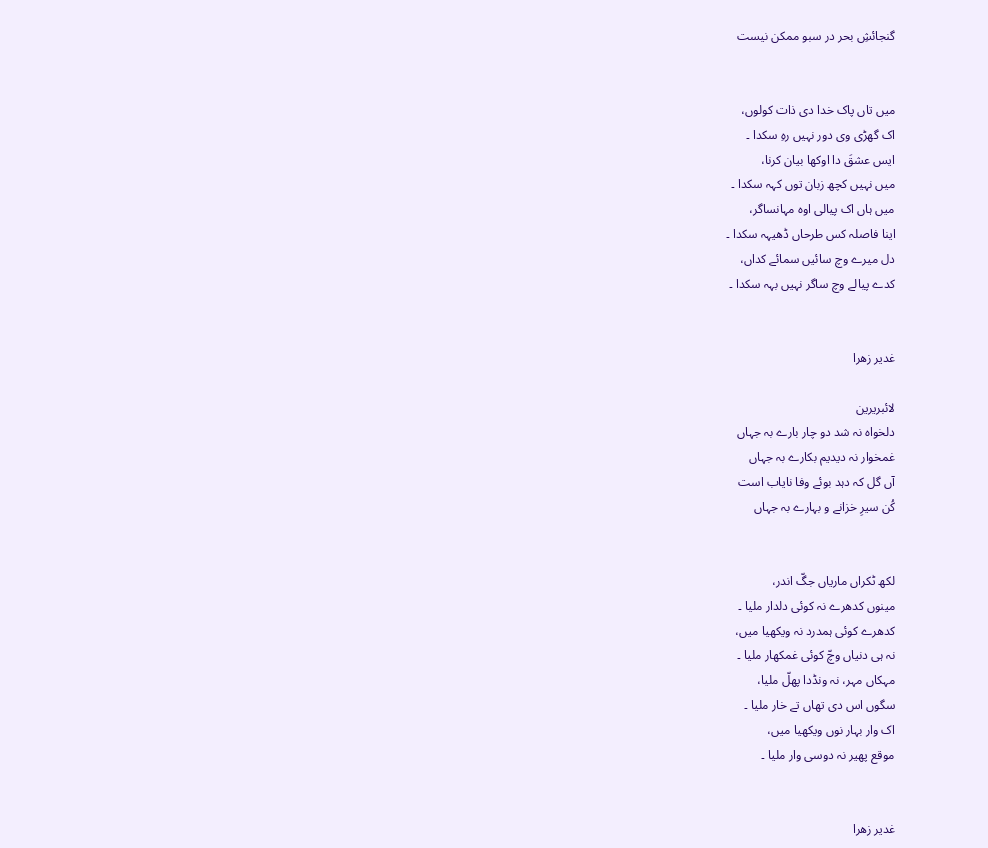گنجائشِ بحر در سبو ممکن نیست


میں تاں پاک خدا دی ذات کولوں،
اک گھڑی وی دور نہیں رہِ سکدا ۔
ایس عشقَ دا اوکھا بیان کرنا،
میں نہیں کچھ زبان توں کہہ سکدا ۔
میں ہاں اک پیالی اوہ مہانساگر،
اینا فاصلہ کس طرحاں ڈھیہہ سکدا ۔
دل میرے وچ سائیں سمائے کداں،
کدے پیالے وچ ساگر نہیں بہہ سکدا ۔


غدیر زھرا

لائبریرین
دلخواہ نہ شد دو چار بارے بہ جہاں
غمخوار نہ دیدیم بکارے بہ جہاں
آں گل کہ دہد بوئے وفا نایاب است
کُن سیرِ خزانے و بہارے بہ جہاں


لکھ ٹکراں ماریاں جگّ اندر،
مینوں کدھرے نہ کوئی دلدار ملیا ۔
کدھرے کوئی ہمدرد نہ ویکھیا میں،
نہ ہی دنیاں وچّ کوئی غمکھار ملیا ۔
مہکاں مہر، نہ ونڈدا پھلّ ملیا،
سگوں اس دی تھاں تے خار ملیا ۔
اک وار بہار نوں ویکھیا میں،
موقع پھیر نہ دوسی وار ملیا ۔


غدیر زھرا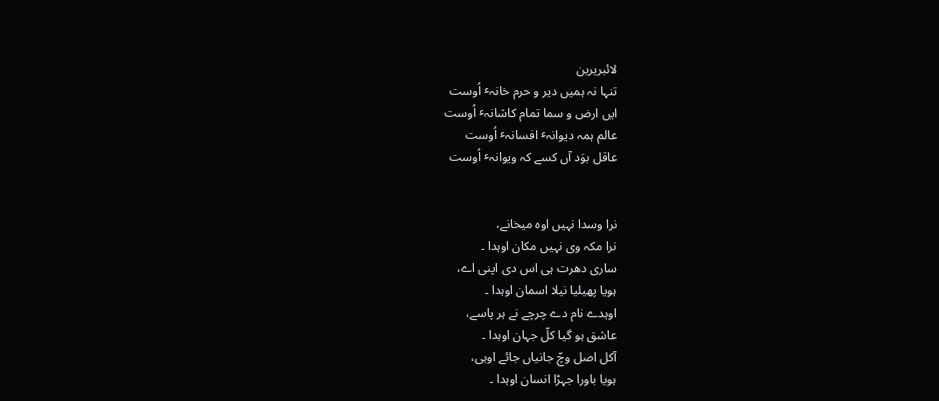لائبریرین
تنہا نہ ہمیں دیر و حرم خانہٴ اُوست
ایں ارض و سما تمام کاشانہٴ اُوست
عالم ہمہ دیوانہٴ افسانہٴ اُوست
عاقل بوَد آں کسے کہ ویوانہٴ اُوست


نرا وسدا نہیں اوہ میخانے،
نرا مکہ وی نہیں مکان اوہدا ۔
ساری دھرت ہی اس دی اپنی اے،
ہویا پھیلیا نیلا اسمان اوہدا ۔
اوہدے نام دے چرچے نے ہر پاسے،
عاشق ہو گیا کلّ جہان اوہدا ۔
آکل اصل وچّ جانیاں جائے اوہی،
ہویا باورا جہڑا انسان اوہدا ۔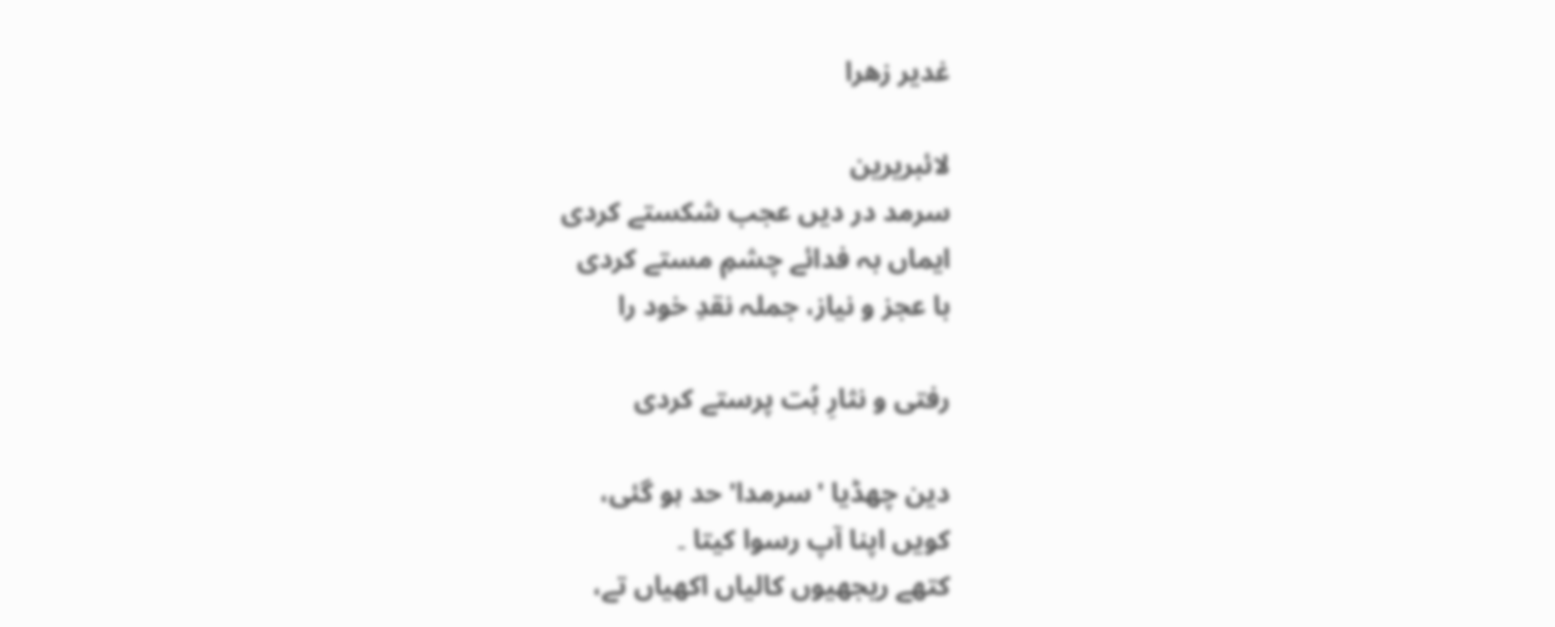غدیر زھرا

لائبریرین
سرمد در دیں عجب شکستے کردی
ایماں بہ فدائے چشمِ مستے کردی
با عجز و نیاز، جملہ نقدِ خود را

رفتی و نثارِ بُت پرستے کردی

دین چھڈیا 'سرمدا' حد ہو گئی،
کویں اپنا آپ رسوا کیتا ۔
کتھے ریجھیوں کالیاں اکھیاں تے،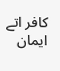کافر اتے ایمان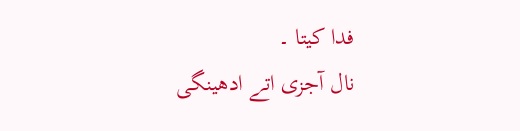فدا کیتا ۔
نال آجزی اتے ادھینگی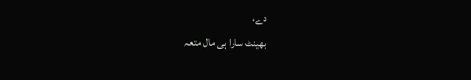دے،
بھینٹ سارا ہی مال متعہ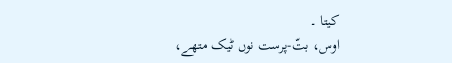کیتا ۔
اوس، بتّ-پرست نوں ٹیک متھے،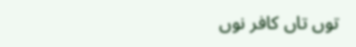توں تاں کافر نوں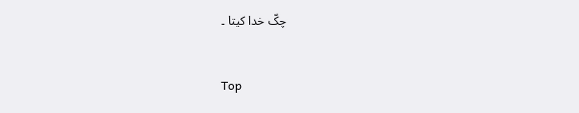چکّ خدا کیتا ۔


Top